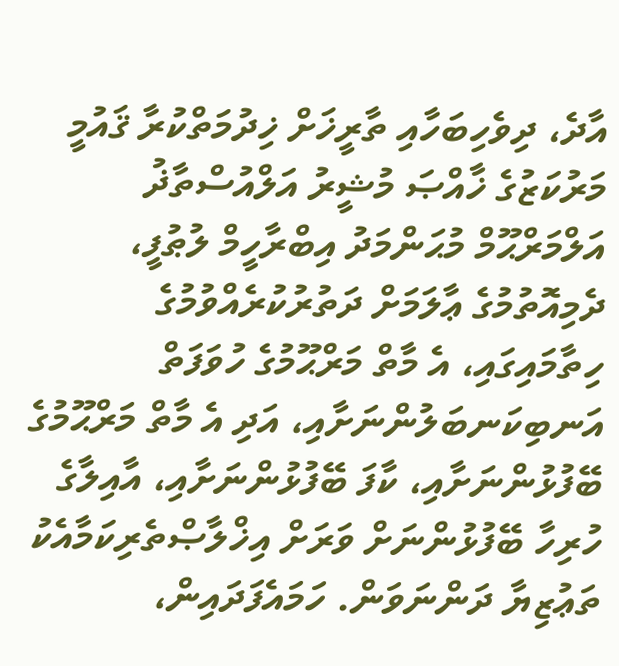އާދެ، ދިވެހިބަހާއި ތާރީޚަށް ޚިދުމަތްކުރާ ޤައުމީ މަރުކަޒުގެ ޚާއްޞަ މުޝީރު އަލްއުސްތާޛު އަލްމަރްޙޫމް މުޙަންމަދު އިބްރާހީމް ލުޠުފީ، ދެމިއޮތުމުގެ ޢާލަމަށް ދަތުރުކުރެއްވުމުގެ ހިތާމައިގައި، އެ މާތް މަރްޙޫމުގެ ހުވަފަތް އަނބިކަނބަލުންނަށާއި، އަދި އެ މާތް މަރްޙޫމުގެ ބޭފުޅުންނަށާއި، ކާފަ ބޭފުޅުންނަށާއި، އާއިލާގެ ހުރިހާ ބޭފުޅުންނަށް ވަރަށް އިޚްލާޞްތެރިކަމާއެކު ތަޢުޒިޔާ ދަންނަވަން. ހަމައެފަދައިން،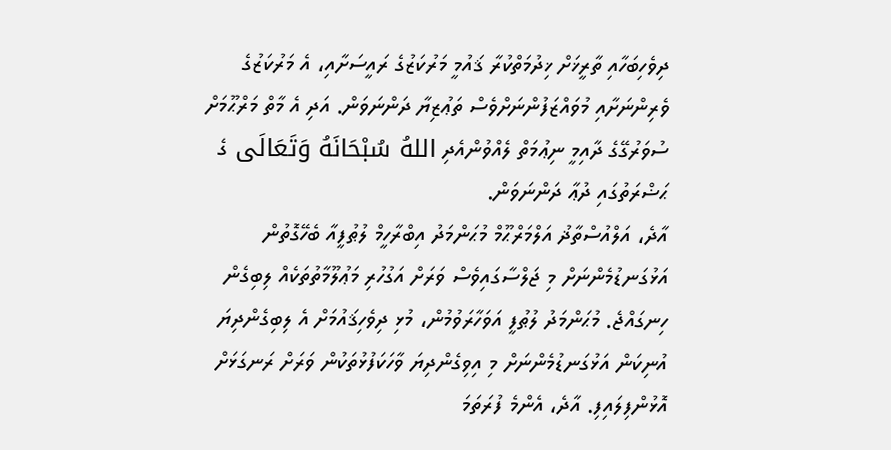ދިވެހިބަހާއި ތާރީޚަށް ޚިދުމަތްކުރާ ޤައުމީ މަރުކަޒުގެ ރައީސަށާއި، އެ މަރުކަޒުގެ ވެރިންނަށާއި މުވައްޒަފުންނަށްވެސް ތަޢުޒިޔާ ދަންނަވަން. އަދި އެ މާތް މަރްޙޫމަށް ސުވަރުގޭގެ ދާއިމީ ނިޢުމަތް ލެއްވުންއެދި اللهُ سُبْحَانَهُ وَتَعَالَى ގެ ޙަޟްރަތުގައި ދުޢާ ދަންނަވަން.
އާދެ، އަލްއުސްތާޛު އަލްމަރްޙޫމް މުޙަންމަދު އިބްރާހީމް ލުޠުފީއާ ބެހޭގޮތުން އަޅުގަނޑުމެންނަށް މި ޖަލްސާގައިވެސް ވަރަށް އަގުހުރި މަޢުލޫމާތުތަކެއް ލިބިގެން ހިނގައްޖެ. މުޙަންމަދު ލުޠުފީ އަވަހާރަވުމުން، މުޅި ދިވެހިޤައުމަށް އެ ލިބިގެންދިޔަ އުނިކަން އަޅުގަނޑުމެންނަށް މި އިވިގެންދިޔަ ވާހަކަފުޅުތަކުން ވަރަށް ރަނގަޅަށް އޮޅުންފިލައިފި. އާދެ، އެންމެ ފުރަތަމަ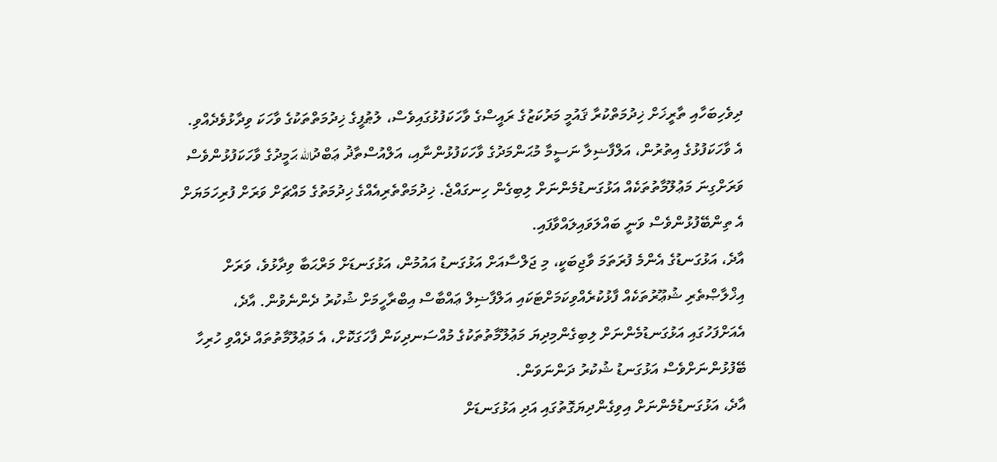ދިވެހިބަހާއި ތާރީޚަށް ޚިދުމަތްކުރާ ޤައުމީ މަރުކަޒުގެ ރައީސްގެ ވާހަކަފުޅުގައިވެސް، ލުޠުފީގެ ޚިދުމަތްތަކުގެ ވާހަކަ ވިދާޅުވެދެއްވި. އެ ވާހަކަފުޅުގެ އިތުރުން، އަލްފާޟިލާ ނަސީމާ މުޙަންމަދުގެ ވާހަކަފުޅުންނާއި، އަލްއުސްތާޛު ޢަބްދުالله ޙަމީދުގެ ވާހަކަފުޅުންވެސް ވަރަށްގިނަ މަޢުލޫމާތުތަކެއް އަޅުގަނޑުމެންނަށް ލިބިގެން ހިނގައްޖެ. ޚިދުމަތްތެރިއެއްގެ ޚިދުމަތުގެ މައްޗަށް ވަރަށް ފުރިހަމަޔަށް އެ ތިންބޭފުޅުންވެސް ވަނީ ބައްލަވައިލައްވާފައި.
އާދެ، އަޅުގަނޑުގެ އެންމެ ފުރަތަމަ ވާޖިބަކީ، މި ޖަލްސާއަށް އަޅުގަނޑު އައުމުން، އަޅުގަނޑަށް މަރްޙަބާ ވިދާޅުވެ، ވަރަށް އިޚްލާޞްތެރި ޝުޢޫރުތަކެއް ފާޅުކުރެއްވިކަމަށްޓަކައި އަލްފާޟިލް ޢައްބާސް އިބްރާހީމަށް ޝުކުރު ދެންނެވުން. އާދެ، އެއަށްފަހުގައި އަޅުގަނޑުމެންނަށް ލިބިގެންމިދިޔަ މަޢުލޫމާތުތަކުގެ މުއްސަނދިކަން ފާހަގަކޮށް، އެ މަޢުލޫމާތުތައް ދެއްވި ހުރިހާ ބޭފުޅުންނަށްވެސް އަޅުގަނޑު ޝުކުރު ދަންނަވަން.
އާދެ، އަޅުގަނޑުމެންނަށް އިވިގެންދިޔަގޮތުގައި އަދި އަޅުގަނޑަށް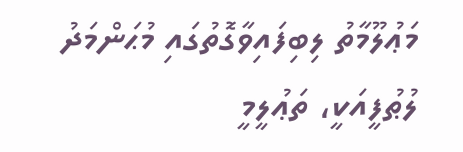މަޢުލޫމާތު ލިބިފައިވާގޮތުގައި މުޙަންމަދު ލުޠުފީއަކީ، ތަޢުލީމީ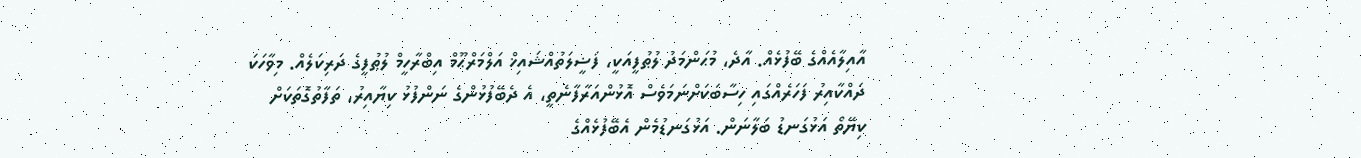އާއިލާއެއްގެ ބޭފުޅެއް. އާދެ، މުޙަންމަދު ލުޠުފީއަކީ، ފަޟީލަތުއްޝައިޚް އަލްމަރްޙޫމް އިބްރާހީމް ލުޠުފީގެ ދަރިކަލެއް. މިވާހަކަ ދައްކާއިރު ފަހަރެއްގައި ހިސާބަކަށްނަމަވެސް އޮޅުންއަރާފާނެތީ، އެ ދެބޭފުޅުންގެ ނަންފުޅު ކިޔާއިރު، ތަފާތުގޮތަކަށް ކިޔޭތޯ އަޅުގަނޑު ބަލާނަން. އަޅުގަނޑުމެން އެބޭފުޅެއްގެ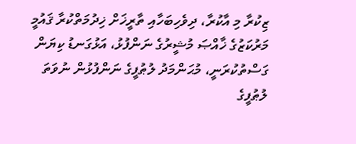ޒިކުރާ މި އާކުރާ، ދިވެހިބަހާއި ތާރީޚަށް ޚިދުމަތްކުރާ ޤައުމީ މަރުކަޒުގެ ޚާއްޞަ މުޝީރުގެ ނަންފުޅު، އަޅުގަނޑު ކިޔަން ގަސްތުކުރަނީ، މުޙަންމަދު ލުޠުފީގެ ނަންފުޅުން ނުވަތަ ލުޠުފީގެ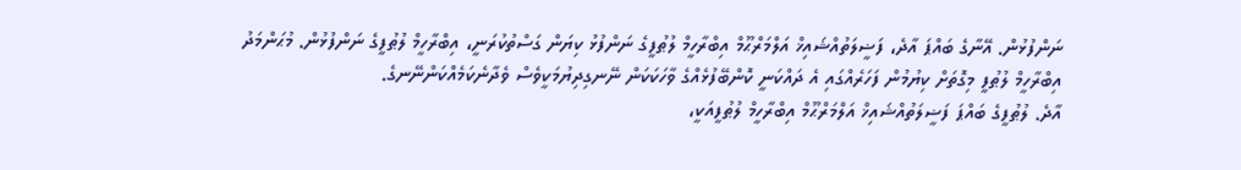ނަންފުޅުން. އޭނާގެ ބައްޕަ އާދެ، ފަޟީލަތުއްޝައިޚް އަލްމަރްޙޫމް އިބްރާހީމް ލުޠުފީގެ ނަންފުޅު ކިޔަން ގަސްތުކުރަނީ، އިބްރާހީމް ލުޠުފީގެ ނަންފުޅުން. މުޙަންމަދު އިބްރާހީމް ލުޠުފީ މިގޮތަށް ކިޔުމުން ފަހަރެއްގައި އެ ދައްކަނީ ކޮންބޭފުޅެއްގެ ވާހަކަކަން ނޭނގިދިޔުމަކީވެސް ވެދާނެކަމެއްކަންނޭނގެ.
އާދެ. ލުޠުފީގެ ބައްޕަ ފަޟީލަތުއްޝައިޚް އަލްމަރްޙޫމް އިބްރާހީމް ލުޠުފީއަކީ،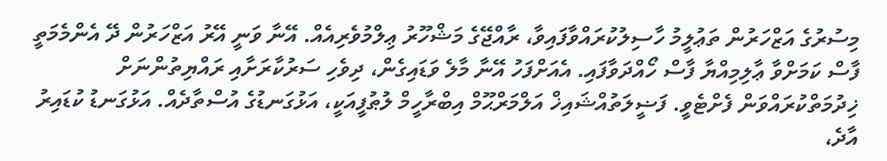މިސުރުގެ އަޒްހަރުން ތަޢުލީމު ހާސިލުކުރައްވާފައިވާ، ރާއްޖޭގެ މަޝްހޫރު ޢިލްމުވެރިއެއް. އޭނާ ވަނީ އޭރު އަޒްހަރުން ދޭ އެންމެމަތީ ފާސް ކަމަށްވާ ޢާލިމިއްޔާ ފާސް ހޯއްދަވާފައި. އެއަށްފަހު އޭނާ މާލެ ވަޑައިގެން، ދިވެހި ސަރުކާރަށާއި ރައްޔިތުންނަށް ޚިދުމަތްކުރައްވަން ފެށްޓެވީ. ފަޟީލަތުއްޝައިޚް އަލްމަރްޙޫމް އިބްރާހީމް ލުޠުފީއަކީ، އަޅުގަނޑުގެ އުސްތާދެއް. އަޅުގަނޑު ކުޑައިރު އާދެ،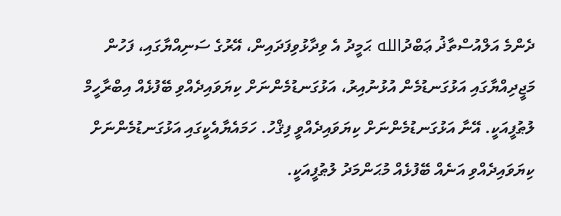ދެންމެ އަލްއުސްތާޛު ޢަބްދުالله ޙަމީދު އެ ވިދާޅުވިފަދައިން، އޭރުގެ ސަނިއްޔާގައި، ފަހުން މަޖީދިއްޔާގައި އަޅުގަނޑުމެން އުޅުނުއިރު، އަޅުގަނޑުމެންނަށް ކިޔަވައިދެއްވި ބޭފުޅެއް އިބްރާހީމް ލުޠުފީއަކީ. އޭނާ އަޅުގަނޑުމެންނަށް ކިޔަވައިދެއްވީ ފިޤްހު. ހަމައެޔާއެކީގައި އަޅުގަނޑުމެންނަށް ކިޔަވައިދެއްވި އަނެއް ބޭފުޅެއް މުޙަންމަދު ލުޠުފީއަކީ.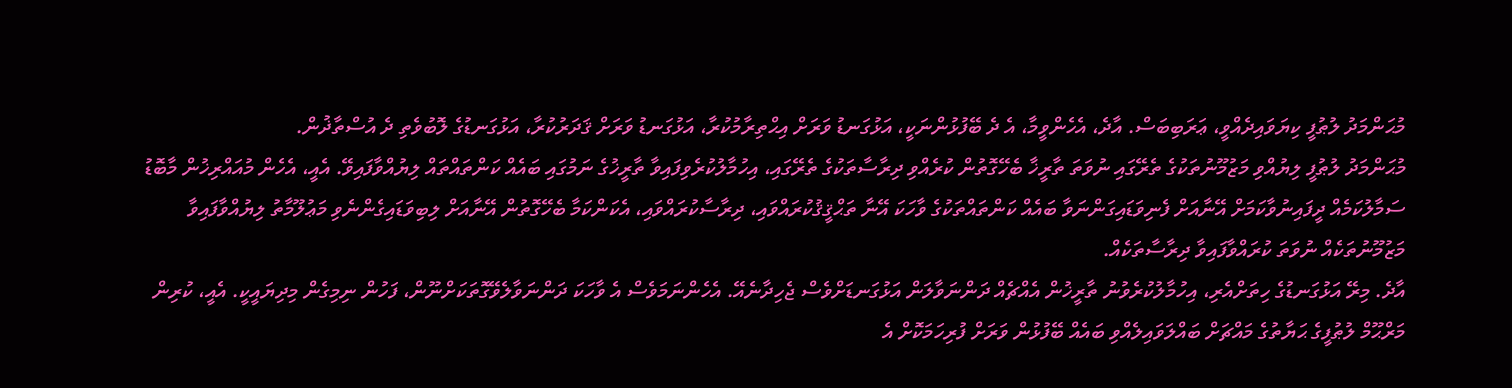މުޙަންމަދު ލުޠުފީ ކިޔަވައިދެއްވީ، ޢަރަބިބަސް. އާދެ، އެހެންވީމާ، އެ ދެ ބޭފުޅުންނަކީ، އަޅުގަނޑު ވަރަށް އިޙްތިރާމުކުރާ، އަޅުގަނޑު ވަރަށް ޤަދަރުކުރާ، އަޅުގަނޑުގެ ލޮބުވެތި ދެ އުސްތާޛުން.
މުޙަންމަދު ލުޠުފީ ލިޔުއްވި މަޒުމޫނުތަކުގެ ތެރޭގައި ނުވަތަ ތާރީޚާ ބެހޭގޮތުން ކުރެއްވި ދިރާސާތަކުގެ ތެރޭގައި، އިހުމާލުކުރެވިފައިވާ ތާރީޚުގެ ނަމުގައި ބައެއް ކަންތައްތައް ލިޔުއްވާފައިވޭ. އެއީ، އެހެން މުއައްރިޚުން މާބޮޑު ސަމާލުކަމެއް ދީފައިނުވާކަމަށް އޭނާއަށް ފެނިވަޑައިގަންނަވާ ބައެއް ކަންތައްތަކުގެ ވާހަކަ އޭނާ ތަޙްޤީޤުކުރައްވައި، ދިރާސާކުރައްވައި، އެކަންކަމާ ބެހޭގޮތުން އޭނާއަށް ލިބިވަޑައިގެންނެވި މަޢުލޫމާތު ލިޔުއްވާފައިވާ މަޒުމޫނުތަކެއް ނުވަތަ ކުރައްވާފައިވާ ދިރާސާތަކެއް.
އާދެ. މިރޭ އަޅުގަނޑުގެ ހިތަށްއެރި، އިހުމާލުކުރެވުނު ތާރީޚުން އެއްޗެއް ދަންނަވާލަން އަޅުގަނޑަށްވެސް ޖެހިދާނެއޭ. އެހެންނަމަވެސް އެ ވާހަކަ ދަންނަވާލެވޭގޮތަކަށްނޫން، ފަހުން ނިމިގެން މިދިޔައީކީ. އެއީ، ކުރިން މަރްޙޫމް ލުޠުފީގެ ޙަޔާތުގެ މައްޗަށް ބައްލަވައިލެއްވި ބައެއް ބޭފުޅުން ވަރަށް ފުރިހަމަކޮށް އެ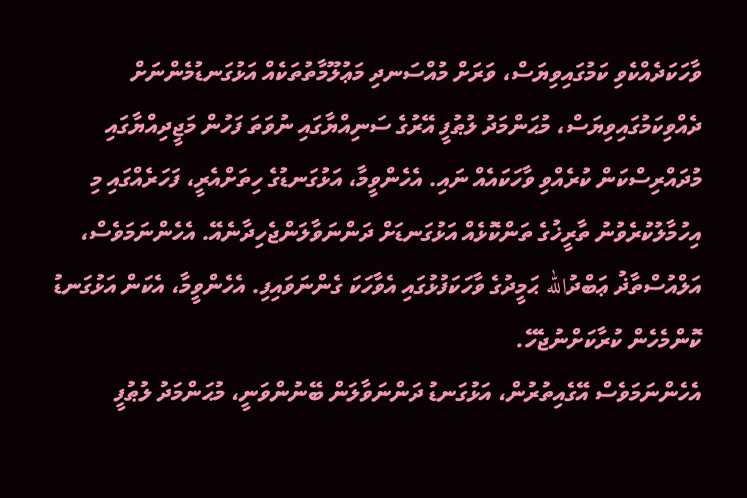ވާހަކަދެއްކެވި ކަމުގައިވިޔަސް، ވަރަށް މުއްސަނދި މަޢުލޫމާތުތަކެއް އަޅުގަނޑުމެންނަށް ދެއްވިކަމުގައިވިޔަސް، މުޙަންމަދު ލުޠުފީ އޭރުގެ ސަނިއްޔާގައި ނުވަތަ ފަހުން މަޖީދިއްޔާގައި މުދައްރިސްކަން ކުރެއްވި ވާހަކައެއް ނައި. އެހެންވީމާ، އަޅުގަނޑުގެ ހިތަށްއެރީ، ފަހަރެއްގައި މި އިހުމާލުކުރެވުނު ތާރީޚުގެ ތަންކޮޅެއް އަޅުގަނޑަށް ދަންނަވާލަންޖެހިދާނެއޭ. އެހެންނަމަވެސް، އަލްއުސްތާޛު ޢަބްދުالله ޙަމީދުގެ ވާހަކަފުޅުގައި އެވާހަކަ ގެންނަވައިފި. އެހެންވީމާ، އެކަން އަޅުގަނޑު ކޮންމެހެން ކުރާކަށްނުޖެހޭ.
އެހެންނަމަވެސް އޭގެއިތުރުން، އަޅުގަނޑު ދަންނަވާލަން ބޭނުންވަނީ، މުޙަންމަދު ލުޠުފީ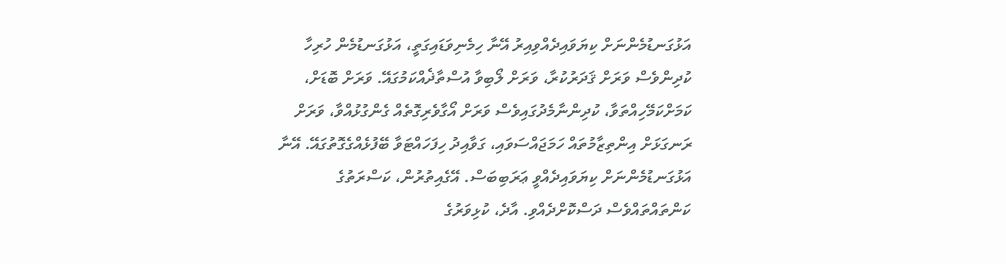އަޅުގަނޑުމެންނަށް ކިޔަވައިދެއްވިއިރު އޭނާ ހިމެނިވަޑައިގަތީ، އަޅުގަނޑުމެން ހުރިހާ ކުދިންވެސް ވަރަށް ޤަދަރުކުރާ، ވަރަށް ލޯބިވާ އުސްތާޛެއްކަމުގައޭ. ވަރަށް ބޮޑަށް، ކަމަށްކަމޭހިއްތަވާ، ކުދިންނާމެދުގައިވެސް ވަރަށް އޯގާވެރިގޮތެއް ގެންގުޅުއްވާ، ވަރަށް ރަނގަޅަށް އިންތިޒާމުތައް ހަމަޖައްސަވައި، ގަވާއިދު ހިފަހައްޓަވާ ބޭފުޅެއްގެގޮތުގައޭ. އޭނާ އަޅުގަނޑުމެންނަށް ކިޔަވައިދެއްވީ ޢަރަބިބަސް. އޭގެއިތުރުން، ކަސްރަތުގެ ކަންތައްތައްވެސް ދަސްކޮށްދެއްވި. އާދެ، ކުޅިވަރުގެ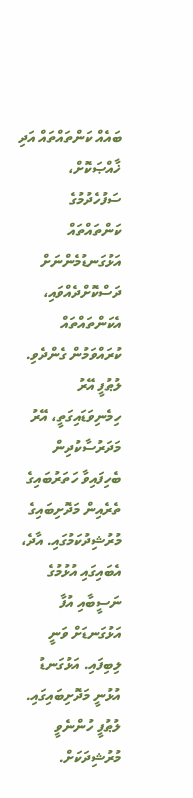ބައެއް ކަންތައްތައް އަދި ޚާއްޞަކޮށް، ސަފުހެދުމުގެ ކަންތައްތައް އަޅުގަނޑުމެންނަށް ދަސްކޮށްދެއްވައި، އެކަންތައްތައް ކުރައްވަމުން ގެންދެވި. ލުޠުފީ އޭރު ހިމެނިވަޑައިގަތީ، އޭރު މަދަރުސާކުދިން ބެހިފައިވާ ހަތަރުބައިގެ ތެރެއިން މަދޮށިބައިގެ މުރުޝިދުކަމުގައި. އާދެ، އެބައިގައި އުޅުމުގެ ނަސީބާއި އުފާ އަޅުގަނޑަށް ވަނީ ލިބިފައި. އަޅުގަނޑު އުޅުނީ މަދޮށިބައިގައި. ލުޠުފީ ހުންނެވީ މުރުޝިދަކަށް.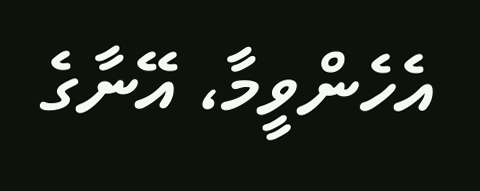އެހެންވީމާ، އޭނާގެ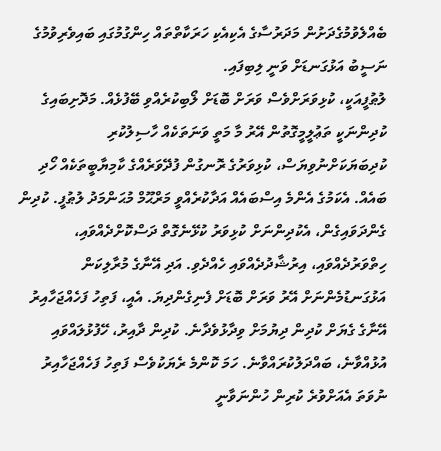ބެއްލެވުމުގެދަށުން މަދަރުސާގެ އެކިއެކި ހަރަކާތްތައް ހިންގުމުގައި ބައިވެރިވުމުގެ ނަސީބު އަޅުގަނޑަށް ވަނީ ލިބިފައި.
ލުޠުފީއަކީ، ކުޅިވަރަށްވެސް ވަރަށް ބޮޑަށް ލޯބިކުރެއްވި ބޭފުޅެއް. މަދޮށިބައިގެ ކުދިންނަކީ ތަޢުލީމީގޮތުން އޭރު މާ މަތީ ވަނަތަކެއް ހާސިލުކުރި ކުދިބަޔަކަށްނުވިޔަސް، ކުޅިވަރުގެ ރޮނގުން ފުދޭވަރެއްގެ ކާމިޔާބީތަކެއް ހޯދި ބައެއް. އެކަމުގެ އެންމެ އިސްބައެއް އަދާކުރެއްވީ މަރްޙޫމް މުޙަންމަދު ލުޠުފީ. ކުދިން ގެންދަވައިގެން، އެކުދިންނަށް ކުޅިވަރު ކުޅޭނެގޮތް ދަސްކޮށްދެއްވައި، ހިތްވަރުދެއްވައި، އިރުޝާދުދެއްވައި ހެއްދެވި. އަދި އޭނާގެ މުރާލިކަން އަޅުގަނޑުމެންނަށް އޭރު ވަރަށް ބޮޑަށް ފެނިގެންދިޔަ. އެއީ، ފަތިހު ފަހެއްޖަހާއިރު އޭނާގެ ގެޔަށް ކުދިން ދިޔުމަށް ވިދާޅުވެދާނެ. ކުދިން ދާއިރު، ހޭފުޅުލައްވައި އުޅުއްވާނެ، ބައްދަލުކުރައްވާނެ. ހަމަ ކޮންމެ ރެޔަކުވެސް ފަތިހު ފަހެއްޖަހާއިރު ނުވަތަ އެއަށްވުރެ ކުރިން ހުންނަވާނީ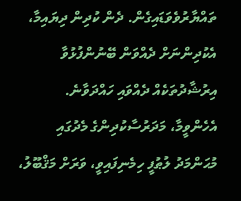ތައްޔާރުވެވަޑައިގެން. ދެން ކުދިން ދިޔައިމާ، އެކުދިންނަށް ދެއްވަން ބޭނުންފުޅުވާ އިރުޝާދުތަކެއް ދެއްވައި ހައްދަވާނެ. އެހެންވީމާ، މަދަރުސާކުދިންގެ މެދުގައި މުޙަންމަދު ލުޠުފީ ހިމެނިފައިވީ، ވަރަށް މަޤްބޫލު،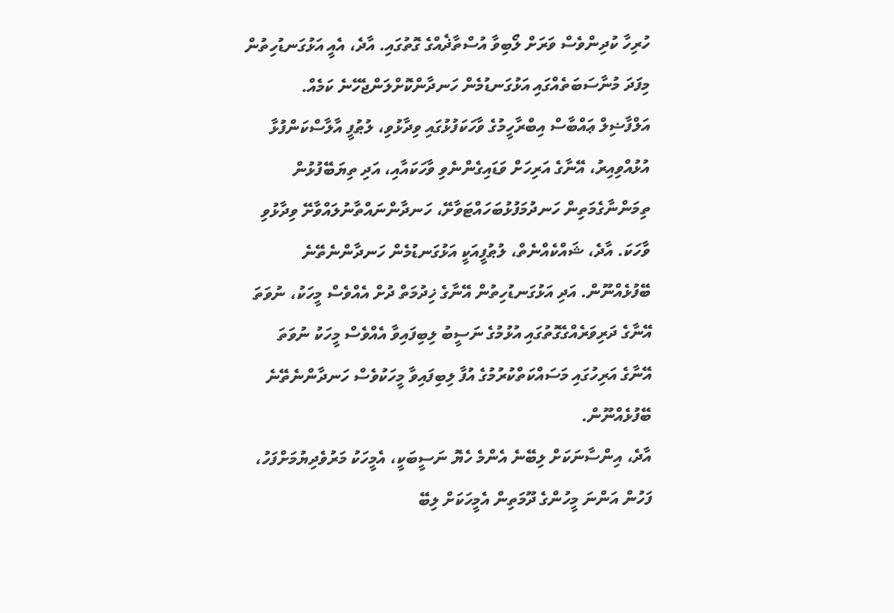ހުރިހާ ކުދިންވެސް ވަރަށް ލޯބިވާ އުސްތާޛެއްގެ ގޮތުގައި. އާދެ، އެއީ އަޅުގަނޑުހިތުން މިފަދަ މުނާސަބަތެއްގައި އަޅުގަނޑުމެން ހަނދާންކޮށްލަންޖެހޭނެ ކަމެއް.
އަލްފާޟިލް ޢައްބާސް އިބްރާހީމުގެ ވާހަކަފުޅުގައި ވިދާޅުވި، ލުޠުފީ އާލާސްކަންފުޅާ އުޅުއްވިއިރު، އޭނާގެ އަރިހަށް ވަޑައިގެންނެވި ވާހަކައާއި، އަދި ތިޔަބޭފުޅުން ތިމަންނާގެމަތިން ހަނދުމަފުޅުބަހައްޓަވާށޭ، ހަނދާންނައްތާނުލައްވާށޭ ވިދާޅުވި ވާހަކަ. އާދެ، ޝައްކެއްނެތް، ލުޠުފީއަކީ އަޅުގަނޑުމެން ހަނދާންނެތޭނެ ބޭފުޅެއްނޫން. އަދި އަޅުގަނޑުހިތުން އޭނާގެ ޚިދުމަތް ދުށް އެއްވެސް މީހަކު، ނުވަތަ އޭނާގެ ދަރިވަރެއްގެގޮތުގައި އުޅުމުގެ ނަސީބު ލިބިފައިވާ އެއްވެސް މީހަކު ނުވަތަ އޭނާގެ އަރިހުގައި މަސައްކަތްކުރުމުގެ އުފާ ލިބިފައިވާ މީހަކުވެސް ހަނދާންނެތޭނެ ބޭފުޅެއްނޫން.
އާދެ، އިންސާނަކަށް ލިބޭނެ އެންމެ ހެޔޮ ނަސީބަކީ، އެމީހަކު މަރުވެދިޔުމަށްފަހު، ފަހުން އަންނަ މީހުންގެ ދޫމަތިން އެމީހަކަށް ލިބޭ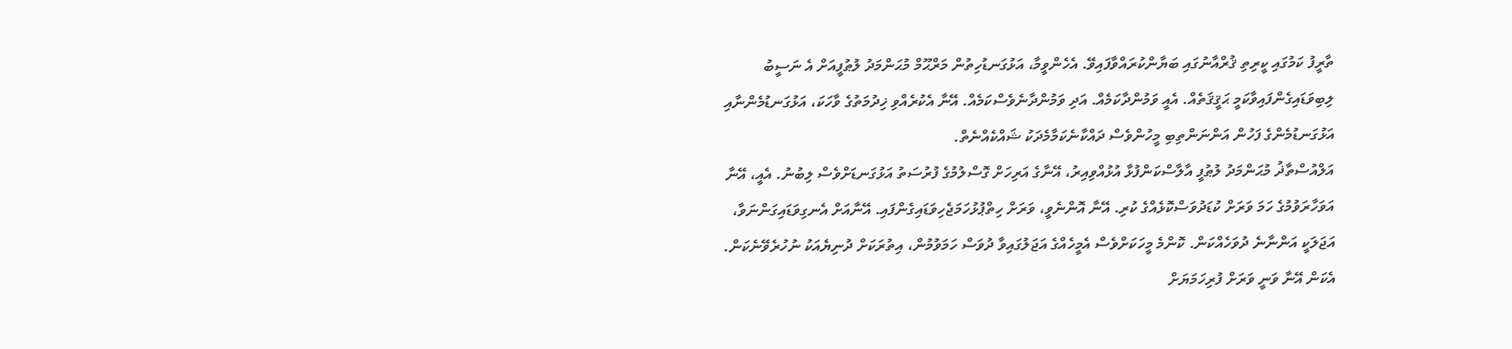ތާރީފު ކަމުގައި ކީރިތި ޤުރްއާނުގައި ބަޔާންކުރައްވާފައިވޭ. އެހެންވީމާ، އަޅުގަނޑުހިތުން މަރްޙޫމް މުޙަންމަދު ލުޠުފީއަށް އެ ނަސީބު ލިބިވަޑައިގެންފައިވާކަމީ ޙަޤީޤަތެއް. އެއީ ވަމުންދާކަމެއް. އަދި ވަމުންދާނެވެސްކަމެއް. އޭނާ އެކުރެއްވި ޚިދުމަތުގެ ވާހަކަ، އަޅުގަނޑުމެންނާއި އަޅުގަނޑުމެންގެ ފަހުން އަންނަންތިބި މީހުންވެސް ދައްކާނެކަމާމެދަކު ޝައްކެއްނެތް.
އަލްއުސްތާޛު މުޙަންމަދު ލުޠުފީ އާލާސްކަންފުޅާ އުޅުއްވިއިރު، އޭނާގެ އަރިހަށް ގޮސްލުމުގެ ފުރުސަތު އަޅުގަނޑަށްވެސް ލިބުނު. އެއީ، އޭނާ އަވަހާރަވުމުގެ ހަމަ ވަރަށް ކުޑަދުވަސްކޮޅެއްގެ ކުރި. އޭނާ އޮންނެވީ، ވަރަށް ހިތްޕުޅުހަމަޖެހިވަޑައިގެންފައި. އޭނާއަށް އެނގިވަޑައިގަންނަވާ، އަޖަލަކީ އަންނާނެ ދުވަހެއްކަން. ކޮންމެ މީހަކަށްވެސް އެމީހެއްގެ އަޖަލުގައިވާ ދުވަސް ހަމަވުމުން، އިތުރަކަށް ދުނިޔެއަކު ނުހުރެވޭނެކަން. އެކަން އޭނާ ވަނީ ވަރަށް ފުރިހަމަޔަށް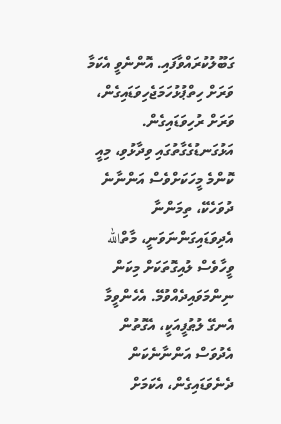ގަބޫލުކުރައްވާފައި. އޮންނެވީ އެކަމާ ވަރަށް ހިތްޕުޅުހަމަޖެހިވަޑައިގެން، ވަރަށް ރުހިވަޑައިގެން. އަޅުގަނޑުގެގާތުގައި ވިދާޅުވި، މިއީ ކޮންމެ މީހަކަށްވެސް އަންނާނެ ދުވަހެކޭ، ތިމަންނާ އެދިވަޑައިގަންނަވަނީ، މާތްالله ވީހާވެސް ލުއިގޮތަކަށް މިކަން ނިންމަވައިދެއްވުމޭ. އެހެންވީމާ އެނގޭ ލުޠުފީއަކީ، އެގޮތުން އެދުވަސް އަންނާނެކަން ދެނެވަޑައިގެން، އެކަމަށް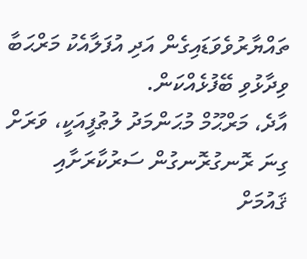ތައްޔާރުވެވަޑައިގެން އަދި އުފަލާއެކު މަރްޙަބާ ވިދާޅުވި ބޭފުޅެއްކަން.
އާދެ، މަރްޙޫމް މުޙަންމަދު ލުޠުފީއަކީ، ވަރަށް ގިނަ ރޮނގުރޮނގުން ސަރުކާރަށާއި ޤައުމަށް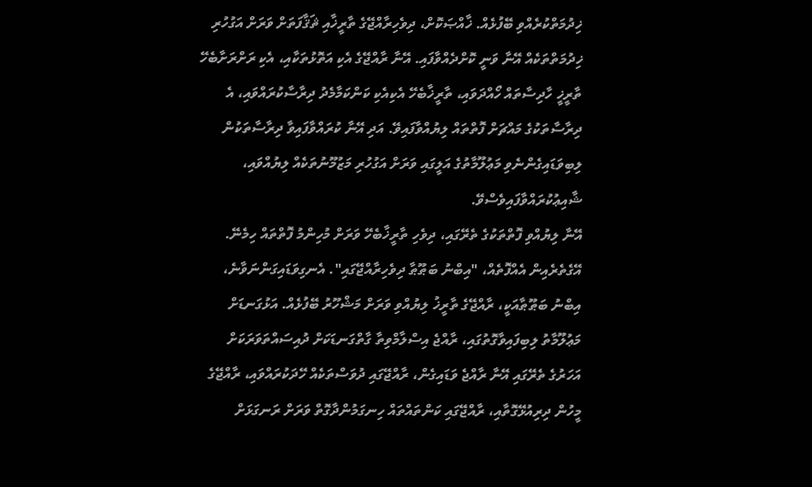ޚިދުމަތްކުރެއްވި ބޭފުޅެއް. ޚާއްޞަކޮށް، ދިވެހިރާއްޖޭގެ ތާރީޚާއި ޘަޤާފަތަށް ވަރަށް އަގުހުރި ޚިދުމަތްތަކެއް އޭނާ ވަނީ ކޮށްދެއްވާފައި. އޭނާ ރާއްޖޭގެ އެކި އަތޮޅުތަކާއި، އެކި ރަށްރަށާބެހޭ ތާރީޚީ ހާދިސާތައް ހޯއްދަވައި، ތާރީޚާބެހޭ އެކިއެކި ކަންކަމާމެދު ދިރާސާކުރައްވައި، އެ ދިރާސާތަކުގެ މައްޗަށް ފޮތްތައް ލިޔުއްވާފައިވޭ. އަދި އޭނާ ކުރައްވާފައިވާ ދިރާސާތަކުން ލިބިވަޑައިގެންނެވި މަޢުލޫމާތުގެ އަލީގައި ވަރަށް އަގުހުރި މަޒުމޫނުތަކެއް ލިޔުއްވައި، ޝާއިޢުކުރައްވާފައިވެސްވޭ.
އޭނާ ލިޔުއްވި ފޮތްތަކުގެ ތެރޭގައި، ދިވެހި ތާރީޚާބެހޭ ވަރަށް މުހިންމު ފޮތްތައް ހިމެނޭ. އޭގެތެރެއިން އެއްފޮތެއް، "އިބްނު ބަޠޫޠާ ދިވެހިރާއްޖޭގައި". އެނގިވަޑައިގަންނަވާނެ، އިބްނު ބަޠޫޠާއަކީ، ރާއްޖޭގެ ތާރީޚު ލިޔުއްވި ވަރަށް މަޝްހޫރު ބޭފުޅެއް. އަޅުގަނޑަށް މަޢުލޫމާތު ލިބިފައިވާގޮތުގައި، ރާއްޖެ އިސްލާމްވިތާ ގާތްގަނޑަކަށް ދުއިސައްތަވަރަކަށް އަހަރުގެ ތެރޭގައި އޭނާ ރާއްޖެ ވަޑައިގެން، ރާއްޖޭގައި ދުވަސްތަކެއް ހޭދަކުރައްވައި، ރާއްޖޭގެ މީހުން ދިރިއުޅޭގޮތާއި، ރާއްޖޭގައި ކަންތައްތައް ހިނގަމުންދާގޮތް ވަރަށް ރަނގަޅަށް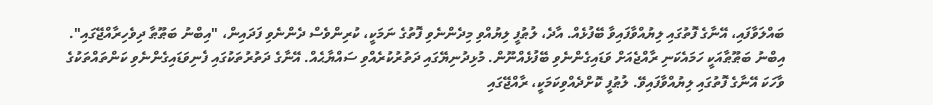ބައްލަވާފައި، އޭނާގެ ފޮތުގައި ލިޔުއްވާފައިވާ ބޭފުޅެއް. އާދެ، ލުޠުފީ ލިޔުއްވި މިދެންނެވި ފޮތުގެ ނަމަކީ، ކުރިންވެސް ދެންނެވި ފަދައިން، "އިބްނު ބަޠޫޠާ ދިވެހިރާއްޖޭގައި".
އިބްނު ބަޠޫޠާއަކީ ހަމައެކަނި ރާއްޖެއަށް ވަޑައިގެންނެވި ބޭފުޅެއްނޫން. މުޅިދުނިޔޭގައި ދަތުރުކުރެއްވި ސައްޔާޙެއް. އޭނާގެ ދަތުރުތަކުގައި ފެނިވަޑައިގެންނެވި ކަންތައްތަކުގެ ވާހަކަ އޭނާގެ ފޮތުގައި ލިޔުއްވާފައިވޭ. ލުޠުފީ ކޮށްދެއްވިކަމަކީ، ރާއްޖޭގައި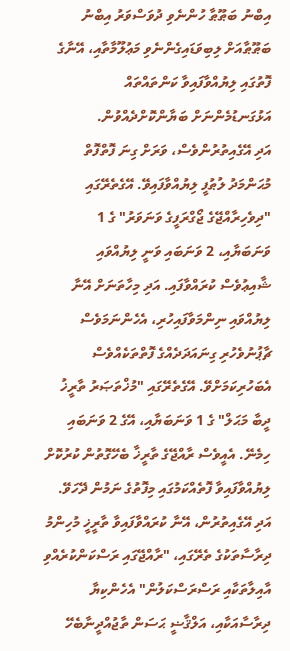އިބްނު ބަޠޫޠާ ހުންނެވި ދުވަސްވަރު އިބްނު ބަޠޫޠާއަށް ލިބިވަޑައިގެންނެވި މަޢުލޫމާތާއި، އޭނާގެ ފޮތުގައި ލިޔުއްވާފައިވާ ކަންތައްތައް އަޅުގަނޑުމެންނަށް ބަޔާންކޮށްދެއްވުން.
އަދި އޭގެއިތުރުންވެސް، ވަރަށް ގިނަ ފޮތްފޮތް މުޙަންމަދު ލުޠުފީ ލިޔުއްވާފައިވޭ. އޭގެތެރޭގައި "ދިވެހިރާއްޖޭގެ ޖޯގްރަފީގެ ވަނަވަރު" ގެ 1 ވަނަބަޔާއި، 2 ވަނަބައި ވަނީ ލިޔުއްވައި ޝާއިޢުވެސް ކުރައްވާފައި. އަދި މިހާތަނަށް އޭނާ ލިޔުއްވައި ނިންމަވާފައިހުރި، އެހެންނަމަވެސް ޗާޕުނުވެހުރި ގިނައަދަދެއްގެ ފޮތްތަކެއްވެސް އެބަހުރިކަމަށްވޭ. އޭގެތެރޭގައި "މުޚްތަޞަރު ތާރީޚު ދީބާ މަޙަލް" ގެ 1 ވަނަބަޔާއި، އޭގެ 2 ވަނަބައި ހިމެނޭ. އެއީވެސް ރާއްޖޭގެ ތާރީޚާ ބެހޭގޮތުން ކުރުކޮށް ލިޔުއްވާފައިވާ ފޮތެއްކަމުގައި މިފޮތުގެ ނަމުން ދޭހަވޭ.
އަދި އޭގެއިތުރުން، އޭނާ ކުރައްވާފައިވާ ތާރީޚީ މުހިންމު ދިރާސާތަކުގެ ތެރޭގައި، "ރާއްޖޭގައި ރަސްކަންކުރެއްވި އާއިލާތަކާއި ރަސްރަސްކަލުން" އެހެންކިޔާ ދިރާސާއަކާއި، އަލްޤާޟީ ޙަސަން ތާޖުއްދީނާބެހޭ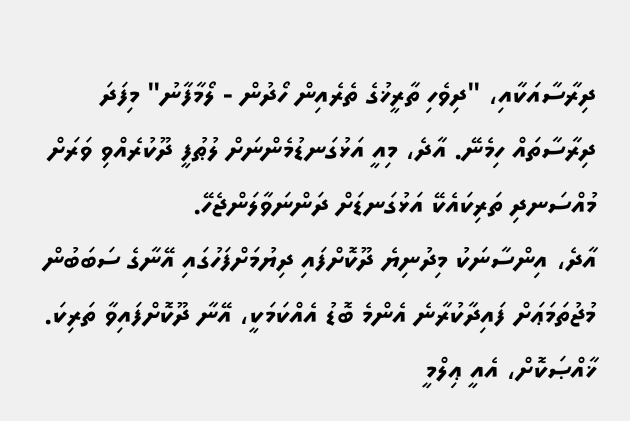ދިރާސާއަކާއި، "ދިވެހި ތާރީޚުގެ ތެރެއިން ހޯދުން - ލޯމާފާނު" މިފަދަ ދިރާސާތައް ހިމެނޭ. އާދެ، މިއީ އަޅުގަނޑުމެންނަށް ލުޠުފީ ދޫކުރެއްވި ވަރަށް މުއްސަނދި ތަރިކައެކޭ އަޅުގަނޑަށް ދަންނަވާލަންޖެހޭ.
އާދެ، އިންސާނަކު މިދުނިޔެ ދޫކޮށްފައި ދިޔުމަށްފަހުގައި އޭނާގެ ސަބަބުން މުޖުތަމަޢަށް ފައިދާކުރާނެ އެންމެ ބޮޑު އެއްކަމަކީ، އޭނާ ދޫކޮށްފައިވާ ތަރިކަ. ޚާއްޞަކޮށް، އެއީ ޢިލްމީ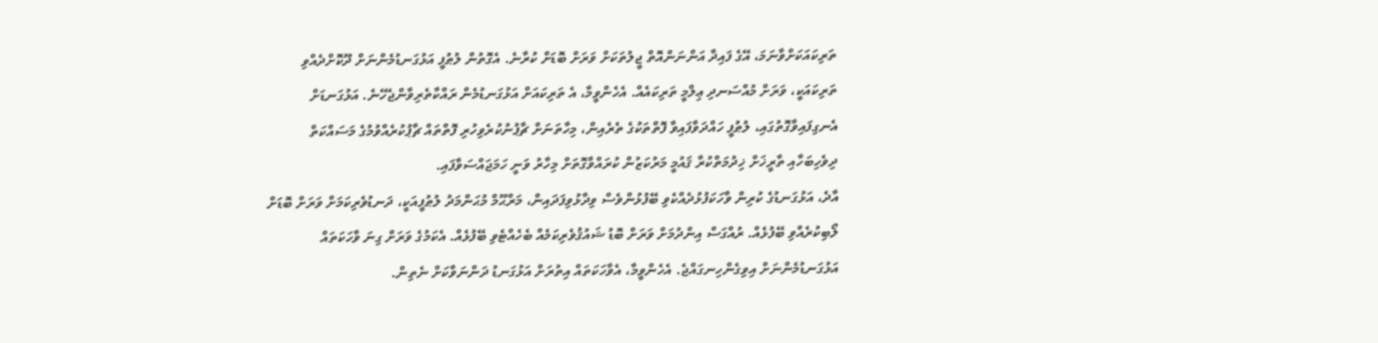ތަރިކައަކަށްވާނަމަ، އޭގެ ފައިދާ އަންނަންއޮތް ޖީލުތަކަށް ވަރަށް ބޮޑަށް ކުރާނެ. އެގޮތުން ލުޠުފީ އަޅުގަނޑުމެންނަށް ދޫކޮށްދެއްވި ތަރިކައަކީ، ވަރަށް މުއްސަނދި ޢިލްމީ ތަރިކައެއް. އެހެންވީމާ، އެ ތަރިކައަށް އަޅުގަނޑުމެން ރައްކާތެރިވާންޖެހޭނެ. އަޅުގަނޑަށް އެނގިފައިވާގޮތުގައި، ލުޠުފީ ހައްދަވާފައިވާ ފޮތްތަކުގެ ތެރެއިން، މިހާތަނަށް ޗާޕުނުކުރެވިހުރި ފޮތްތައް ޗާޕުކުރެއްވުމުގެ މަސައްކަތް ދިވެހިބަހާއި ތާރީޚަށް ޚިދުމަތްކުރާ ޤައުމީ މަރުކަޒުން ކުރައްވާގޮތަށް މިހާރު ވަނީ ހަމަޖައްސަވާފައި.
އާދެ، އަޅުގަނޑުގެ ކުރިން ވާހަކަފުޅުދެއްކެވި ބޭފުޅުންވެސް ވިދާޅުވިފަދައިން، މަރްޙޫމް މުޙަންމަދު ލުޠުފީއަކީ، ދަނޑުވެރިކަމަށް ވަރަށް ބޮޑަށް ލޯބިކުރެއްވި ބޭފުޅެއް. ރުއްގަސް އިންދުމަށް ވަރަށް ބޮޑު ޝައުޤުވެރިކަމެއް ބެހެއްޓެވި ބޭފުޅެއް. އެކަމުގެ ވަރަށް ގިނަ ވާހަކަތައް އަޅުގަނޑުމެންނަށް އިވިގެންހިނގައްޖެ. އެހެންވީމާ، އެވާހަކަތައް އިތުރަށް އަޅުގަނޑު ދަންނަވާކަށް ނެތިން.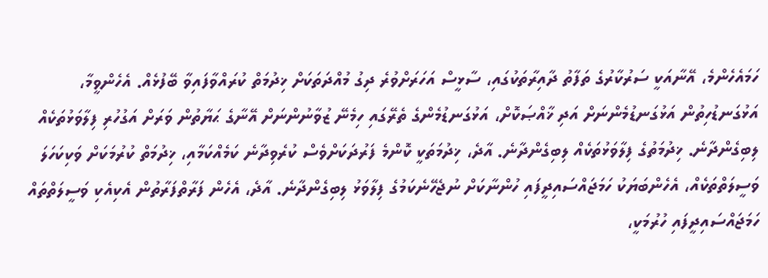ހަމައެހެންމެ، އޭނާއަކީ ސަރުކާރުގެ ތަފާތު ދާއިރާތަކުގައި، ސާޅީސް އަހަރަށްވުރެ ދިގު މުއްދަތަކަށް ޚިދުމަތް ކުރައްވާފައިވާ ބޭފުޅެއް. އެހެންވީމާ، އަޅުގަނޑުހިތުން އަޅުގަނޑުމެންނަށް އަދި ޚާއްޞަކޮށް، އަޅުގަނޑުމެންގެ ތެރޭގައި ހިމެނޭ ޒުވާނުންނަށް އޭނާގެ ޙަޔާތުން ވަރަށް އަގުހުރި ފިލާވަޅުތަކެއް ލިބިގެންދާނެ. ޚިދުމަތުގެ ފިލާވަޅުތަކެއް ލިބިގެންދާނެ. އާދެ، ޚިދުމަތަކީ ކޮންމެ ފަރުދަކަށްވެސް ކުރެވިދާނެ ކަމެއްކަމާއި، ޚިދުމަތް ކުރުމަކަށް ވަކިކަހަލަ ވަސީލަތްތަކެއް، އެހެންބަޔަކު ހަމަޖައްސައިދީފައި ހުންނާކަށް ނުޖެހޭނެކަމުގެ ފިލާވަޅު ލިބިގެންދާނެ. އާދެ، އެހެން ފަރާތްފަރާތުން އެކިއެކި ވަސީލަތްތައް ހަމަޖައްސައިދީފައި ހުރުމަކީ،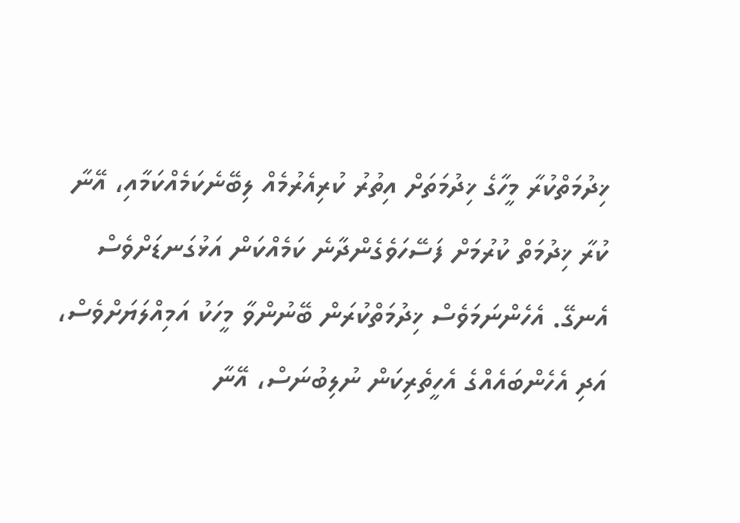ޚިދުމަތްކުރާ މީހާގެ ޚިދުމަތަށް އިތުރު ކުރިއެރުމެއް ލިބޭނެކަމެއްކަމާއި، އޭނާ ކުރާ ޚިދުމަތް ކުރުމަށް ފަސޭހަވެގެންދާނެ ކަމެއްކަން އަޅުގަނޑަށްވެސް އެނގޭ. އެހެންނަމަވެސް ޚިދުމަތްކުރަން ބޭނުންވާ މީހަކު އަމިއްލަޔަށްވެސް، އަދި އެހެންބައެއްގެ އެހީތެރިކަން ނުލިބުނަސް، އޭނާ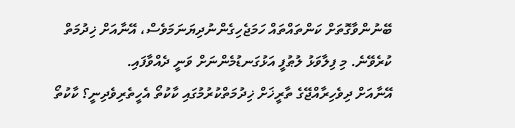ބޭނުންވާގޮތަށް ކަންތައްތައް ހަމަޖެހިގެންނުދިޔަނަމަވެސް، އޭނާއަށް ޚިދުމަތް ކުރެވޭނެ. މި ފިލާވަޅު ލުޠުފީ އަޅުގަނޑުމެންނަށް ވަނީ ދެއްވާފައި.
އޭނާއަށް ދިވެހިރާއްޖޭގެ ތާރީޚަށް ޚިދުމަތްކުރުމުގައި ކާކުތޯ އެހީތެރިވެދިނީ؟ ކާކުތޯ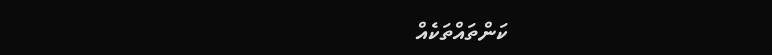ކަންތައްތަކެއް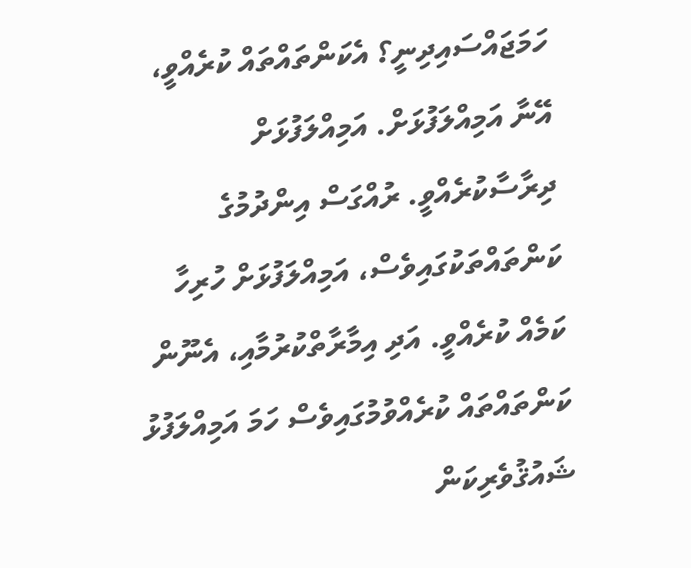ހަމަޖައްސައިދިނީ؟ އެކަންތައްތައް ކުރެއްވީ، އޭނާ އަމިއްލަފުޅަށް. އަމިއްލަފުޅަށް ދިރާސާކުރެއްވީ. ރުއްގަސް އިންދުމުގެ ކަންތައްތަކުގައިވެސް، އަމިއްލަފުޅަށް ހުރިހާ ކަމެއް ކުރެއްވީ. އަދި އިމާރާތްކުރުމާއި، އެނޫން ކަންތައްތައް ކުރެއްވުމުގައިވެސް ހަމަ އަމިއްލަފުޅު ޝައުޤުވެރިކަން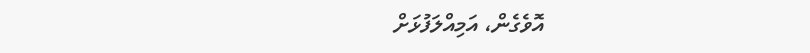އޮވެގެން، އަމިއްލަފުޅަށް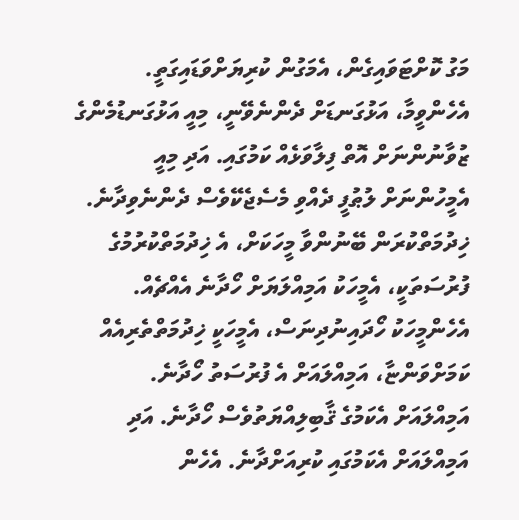މަގު ކޮށްޓަވައިގެން، އެމަގުން ކުރިޔަށްވަޑައިގަތީ. އެހެންވީމާ، އަޅުގަނޑަށް ދެންނެވޭނީ، މިއީ އަޅުގަނޑުމެންގެ ޒުވާނުންނަށް އޮތް ފިލާވަޅެއް ކަމުގައި. އަދި މިއީ އެމީހުންނަށް ލުޠުފީ ދެއްވި މެސެޖެކޭވެސް ދެންނެވިދާނެ.
ޚިދުމަތްކުރަން ބޭނުންވާ މީހަކަށް، އެ ޚިދުމަތްކުރުމުގެ ފުރުސަތަކީ، އެމީހަކު އަމިއްލަޔަށް ހޯދާނެ އެއްޗެއް. އެހެންމީހަކު ހޯދައިނުދިނަސް، އެމީހަކީ ޚިދުމަތްތެރިއެއް ކަމަށްވަންޏާ، އަމިއްލައަށް އެ ފުރުސަތު ހޯދާނެ. އަމިއްލައަށް އެކަމުގެ ޤާބިލިއްޔަތުވެސް ހޯދާނެ. އަދި އަމިއްލައަށް އެކަމުގައި ކުރިއަށްދާނެ. އެހެން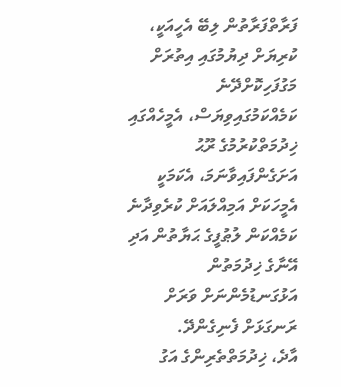ފަރާތްފަރާތުން ލިބޭ އެހީއަކީ، ކުރިޔަށް ދިޔުމުގައި އިތުރަށް މަގުފަހިކޮށްދޭނެ ކަމެއްކަމުގައިވިޔަސް، އެމީހެއްގައި ޚިދުމަތްކުރުމުގެ ރޫޙު އަށަގެންފައިވާނަމަ، އެކަމަކީ އެމީހަކަށް އަމިއްލައަށް ކުރެވިދާނެ ކަމެއްކަން ލުޠުފީގެ ޙަޔާތުން އަދި އޭނާގެ ޚިދުމަތުން އަޅުގަނޑުމެންނަށް ވަރަށް ރަނގަޅަށް ފެނިގެންދޭ.
އާދެ، ޚިދުމަތްތެރިންގެ އަގު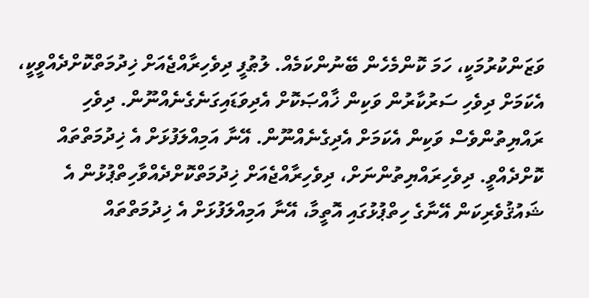ވަޒަންކުރުމަކީ، ހަމަ ކޮންމެހެން ބޭނުންކަމެއް. ލުޠުފީ ދިވެހިރާއްޖެއަށް ޚިދުމަތްކޮށްދެއްވީކީ، އެކަމަށް ދިވެހި ސަރުކާރުން ވަކިން ޚާއްޞަކޮށް އެދިވަޑައިގަނެގެނެއްނޫން. ދިވެހި ރައްޔިތުންވެސް ވަކިން އެކަމަށް އެދިގެނެއްނޫން. އޭނާ އަމިއްލަފުޅަށް އެ ޚިދުމަތްތައް ކޮށްދެއްވީ. ދިވެހިރައްޔިތުންނަށް، ދިވެހިރާއްޖެއަށް ޚިދުމަތްކޮށްދެއްވާހިތްޕުޅުން އެ ޝައުޤުވެރިކަން އޭނާގެ ހިތްޕުޅުގައި އޮތީމާ، އޭނާ އަމިއްލަފުޅަށް އެ ޚިދުމަތްތައް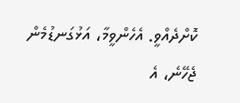ކޮށްދެއްވީ. އެހެންވީމާ، އަޅުގަނޑުމެން ޖެހޭނެ، އެ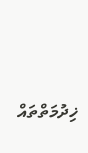ޚިދުމަތްތައް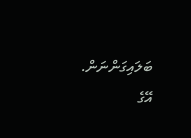ބަލައިގަންނަން. އޭގެ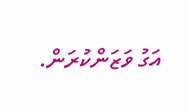އަގު ވަޒަންކުރަން.